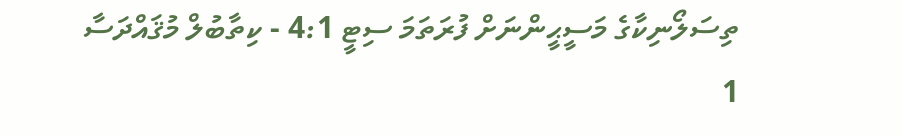ތިސަލޯނިކާގެ މަސީޙީންނަށް ފުރަތަމަ ސިޓީ 4:1 - ކިތާބުލް މުޤައްދަސާ
1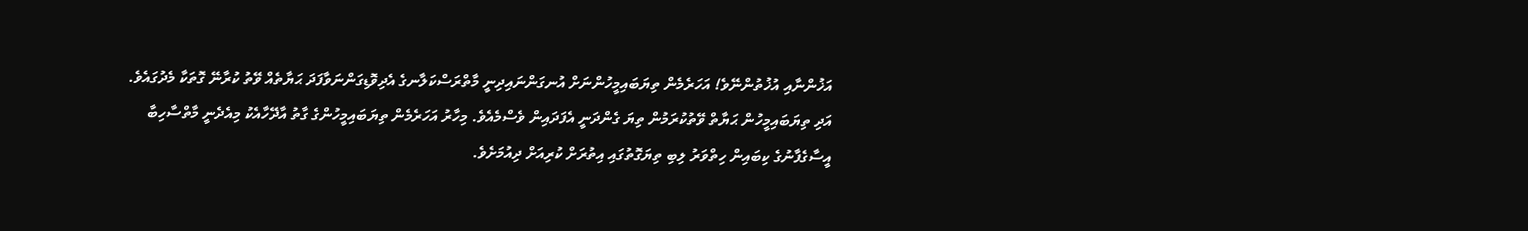އަޚުންނާއި އުޚުތުންނޭވެ! އަހަރެމެން ތިޔަބައިމީހުންނަށް އުނގަންނައިދިނީ މާތްރަސްކަލާނގެ އެދިވޮޑިގަންނަވާފަދަ ޙަޔާތެއް ވޭތު ކުރާނޭ ގޮތަކާ މެދުގައެވެ. އަދި ތިޔަބައިމީހުން ޙަޔާތް ވޭތުކުރަމުން ތިޔަ ގެންދަނީ އެފަދައިން ވެސްމެއެވެ. މިހާރު އަހަރެމެން ތިޔަބައިމީހުންގެ ގާތު އާދޭހާއެކު މިއެދެނީ މާތްސާހިބާ އީސާގެފާނުގެ ކިބައިން ހިތްވަރު ލިބި ތިޔަގޮތުގައި އިތުރަށް ކުރިއަށް ދިއުމަށެވެ.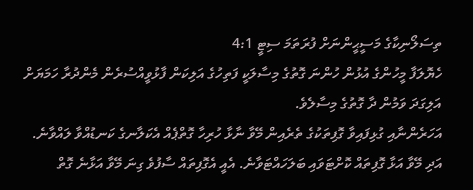ތިސަލޯނިކާގެ މަސީޙީންނަށް ފުރަތަމަ ސިޓީ 4:1
ހެޔޮލަފާ މީހުންގެ އުޅުން ހުންނަ ގޮތުގެ މިސާލަކީ ފަތިހުގެ އަލިކަން ފާޅުވީއްސުރެން މެންދުރާ ހަމަޔަށް އަލިގަދަ ވަމުން ދާ ގޮތުގެ މިސާލެވެ.
އަހަރެންނާއި ގުޅިފައިވާ ގޮފިތަކުގެ ތެރެއިން މޭވާ ނާޅާ ހުރިހާ ގޮތްޕެއް އެކަލާނގެ ކަނޑުއްވާ ލައްވާނެ. އަދި މޭވާ އަޅާ ގޮފިތައް ކޮށްޓަވައި ބަލަހައްޓަވާނެ. އެއީ އެގޮފިތައް ސާފުވެ ގިނަ މޭވާ އަޅާނެ ގޮތް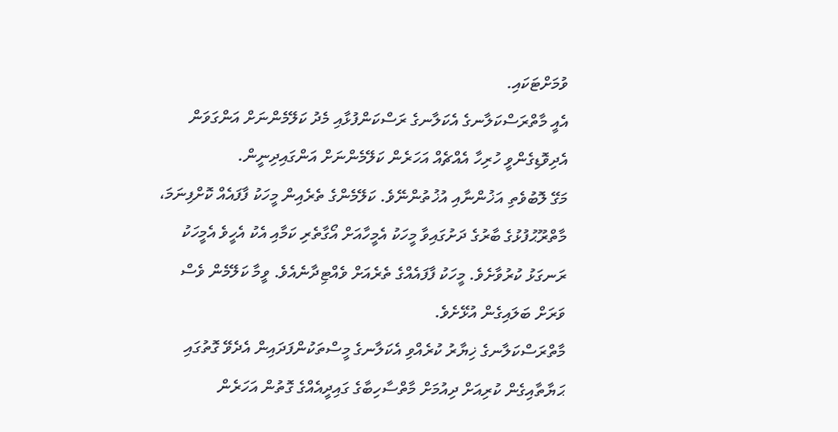ވުމަށްޓަކައި.
އެއީ މާތްރަސްކަލާނގެ އެކަލާނގެ ރަސްކަންފުޅާއި މެދު ކަލޭމެންނަށް އަންގަވަން އެދިވޮޑިގެންވީ ހުރިހާ އެއްޗެއް އަހަރެން ކަލޭމެންނަށް އަންގައިދިނީން.
މަގޭ ލޮބުވެތި އަޚުންނާއި އުޚުތުންނޭވެ. ކަލޭމެންގެ ތެރެއިން މީހަކު ފާފައެއް ކޮށްފިނަމަ، މާތްރޫޙުފުޅުގެ ބާރުގެ ދަށުގައިވާ މީހަކު އެމީހާއަށް އޯގާތެރި ކަމާއި އެކު އެހީވެ އެމީހަކު ރަނގަޅު ކުރުވާށެވެ. މީހަކު ފާފައެއްގެ ތެރެއަށް ވެއްޓިދާނެއެވެ. ވީމާ ކަލޭމެން ވެސް ވަރަށް ބަލައިގެން އުޅޭށެވެ.
މާތްރަސްކަލާނގެ ޚިޔާރު ކުރެއްވި އެކަލާނގެ މީސްތަކުންފަދައިން އެދެވޭ ގޮތުގައި ޙަޔާތާއިގެން ކުރިއަށް ދިއުމަށް މާތްސާހިބާގެ ގައިދީއެއްގެ ގޮތުން އަހަރެން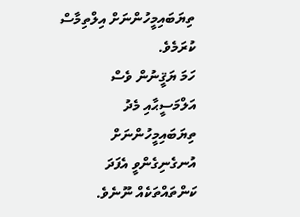ތިޔަބައިމީހުންނަށް އިލްތިމާސް ކުރަމެވެ.
ހަމަ ޔަޤީނުން ވެސް އަލްމަސީޙާއި މެދު ތިޔަބައިމީހުންނަށް އުނގެނިގެންވީ އެފަދަ ކަންތައްތަކެއް ނޫނެވެ.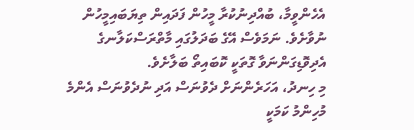އެހެންވީމާ، ބުއްދިނުކުރާ މީހުން ފަދައިން ތިޔަބައިމީހުން ނުވާށެވެ. ނަމަވެސް އޭގެ ބަދަލުގައި މާތްރަސްކަލާނގެ އެދިވޮޑިގަންނަވާ ގޮތަކީ ކޮބައިތޯ ބަލާށެވެ.
މި ހިނދު، އަހަރެންނަށް ދެވުނަސް އަދި ނުދެވުނަސް އެންމެ މުހިންމު ކަމަކީ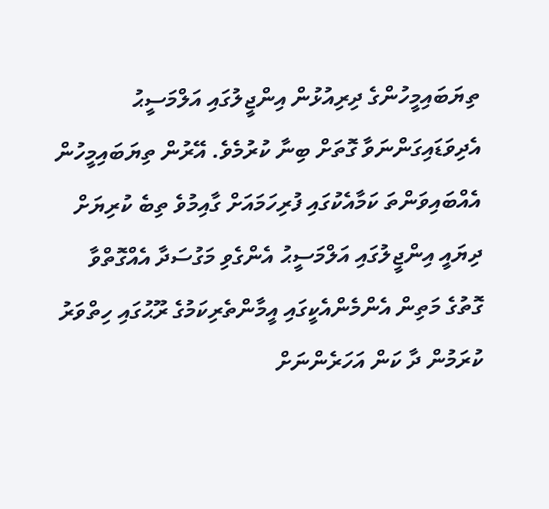ތިޔަބައިމީހުންގެ ދިރިއުޅުން އިންޖީލުގައި އަލްމަސީޙު އެދިވަޑައިގަންނަވާ ގޮތަށް ބިނާ ކުރުމެވެ. އޭރުން ތިޔަބައިމީހުން އެއްބައިވަންތަ ކަމާއެކުގައި ފުރިހަމައަށް ގާއިމުވެ ތިބެ ކުރިޔަށް ދިޔައީ އިންޖީލުގައި އަލްމަސީޙު އެންގެވި މަގުސަދާ އެއްގޮތްވާ ގޮތުގެ މަތިން އެންމެންއެކީގައި އީމާންތެރިކަމުގެ ރޫޙުގައި ހިތްވަރު ކުރަމުން ދާ ކަން އަހަރެންނަށް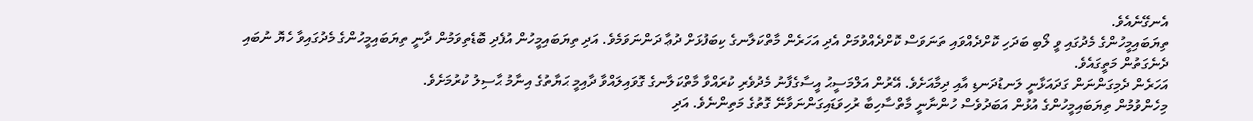އެނގޭނެއެވެ.
ތިޔަބައިމީހުންގެ މެދުގައި ވީ ލޯބި ބަދަހި ކޮށްދެއްވައި ތަނަވަސް ކޮށްދެއްވުމަށް އެދި އަހަރެން މާތްކަލާނގެ ކިބަފުޅަށް ދުޢާ ދަންނަވަމެވެ. އަދި ތިޔަބައިމީހުން އުފެދި ބޮޑެތިވަމުން ދާނީ ތިޔަބައިމީހުންގެ މެދުގައިވާ ހެޔޮ ނުބައި ދެނެގަތުން މަތީގައެވެ.
އަހަރެން ދެމިގަންނަން ގަދައަޅާނީ ލަނޑުދަނޑި އާއި ދިމާއަށެވެ. އޭރުން އަލްމަސީޙު އީސާގެފާނު މެދުވެރި ކުރައްވާ މާތްކަލާނގެ ގޮވައިލައްވާ ދާއިމީ ޙަޔާތުގެ އިނާމު ޙާސިލު ކުރުމަށެވެ.
މިހެންވުމުން ތިޔަބައިމީހުންގެ އުޅުން އަބަދުވެސް ހުންނާނީ މާތްސާހިބާ ރުހިވަޑައިގަންނަވާނޭ ގޮތުގެ މަތިންނެވެ. އަދި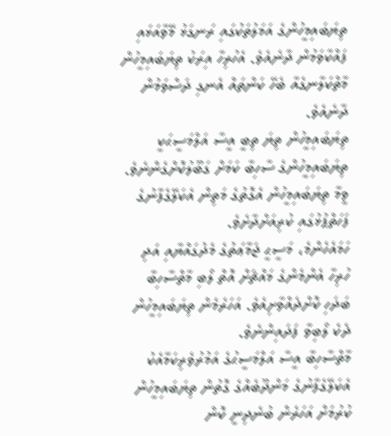ތިޔަބައިމީހުންގެ އަމަލުތަކުގައި ރަނގަޅު މޭވާއަޅައި ފައްކާވަމުން ދާނެއެވެ. އެހުރިހާ އިރަކު ތިޔަބައިމީހުން މާތްކަލާނގެއާ ބެހޭ ކަންތައް އެނގި ދަސްވަމުން ދާނެއެވެ.
ތިޔަބައިމީހުން ތިޔަ ތިބީ އީސާ އަލްމަސީޙަކީ ތިޔަބައިމީހުންގެ ސާހިބާ ކަމަށް ގަބޫލުކޮށްގެންނެވެ. ވީމާ ތިޔަބައިމީހުން އެގޮތުގެ މަތިން އެކަލޭގެފާނުގެ ފަހަތްޕުޅުގައި ކުރިއަށްދާށެވެ.
ހަމައެހެންމެ، މަސީޙީ ޖަމާޢަތުގެ މެދުގައްޔާއި އަދި ހުރިހާ އެންމެންގެ މައްޗަށް އޮތް ލޯބި މާތްސާހިބާ ބަދަހި ކޮށްދެއްވާށިއެވެ. އަހަރެމެން ތިޔަބައިމީހުން ދެކެ ލޯބިވާ ފަދައިންނެވެ.
މާތްސާހިބާ އީސާ އަލްމަސީޙުގެ އަމުރުވެރިކަމާއެކު އެކަލޭގެފާނުގެ މަންދޫބެއްގެ ގޮތުން ތިޔަބައިމީހުން ކުރުމަށް އަހަރެން ބުނެދިނީ ކޮން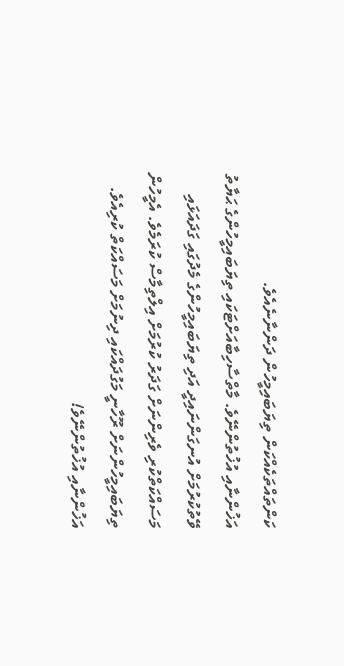ކަންތައްތަކެއްކަން ތިޔަބައިމީހުން ދަންނާނެއެވެ.
އަޚުންނާއި އުޚުތުންނޭވެ. މާތްސާހިބާއަށްޓަކައި ތިޔަބައިމީހުންގެ ޙަޔާތު ވޭތުކުރުމަށް އުނގަންނައިދީ އަދި ތިޔަބައިމީހުންގެ މެދުގައި ގަދައަޅައި މަސައްކަތްކުރި ވެރިންނަށް ގަދަރު ކުރުމަށް އިލްތިމާސް ކުރަމެވެ. އެމީހުން ތިޔަބައިމީހުންނަށް ރޫހާނީ މަގުދައްކައި ދިނުމަށް މަސައްކަތް ކުރިއެވެ.
އަޚުންނާއި އުޚުތުންނޭވެ!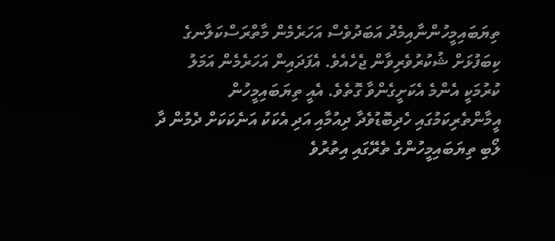ތިޔަބައިމީހުންނާއިމެދު އަބަދުވެސް އަހަރެމެން މާތްރަސްކަލާނގެ ކިބަފުޅަށް ޝުކުރުވެރިވާން ޖެހެއެވެ. އެފަދައިން އަހަރެމެން އަމަލު ކުރުމަކީ އެންމެ އެކަށީގެންވާ ގޮތެވެ. އެއީ ތިޔަބައިމީހުން އީމާންތެރިކަމުގައި ހެދިބޮޑުވެދާ ދިއުމާއި އަދި އެކަކު އަނެކަކަށް ދެމުން ދާ ލޯބި ތިޔަބައިމީހުންގެ ތެރޭގައި އިތުރުވެ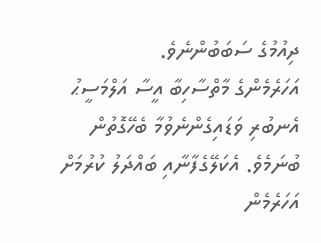ދިއުމުގެ ސަބަބުންނެވެ.
އަހަރެމެންގެ މާތްސާހިބާ އީސާ އަލްމަސީޙު އެނބުރި ވަޑައިގެންނެވުމާ ބެހޭގޮތުން ބުނަމެވެ. އެކަލޭގެފާނާއި ބައްދަލު ކުރުމަށް އަހަރެމެން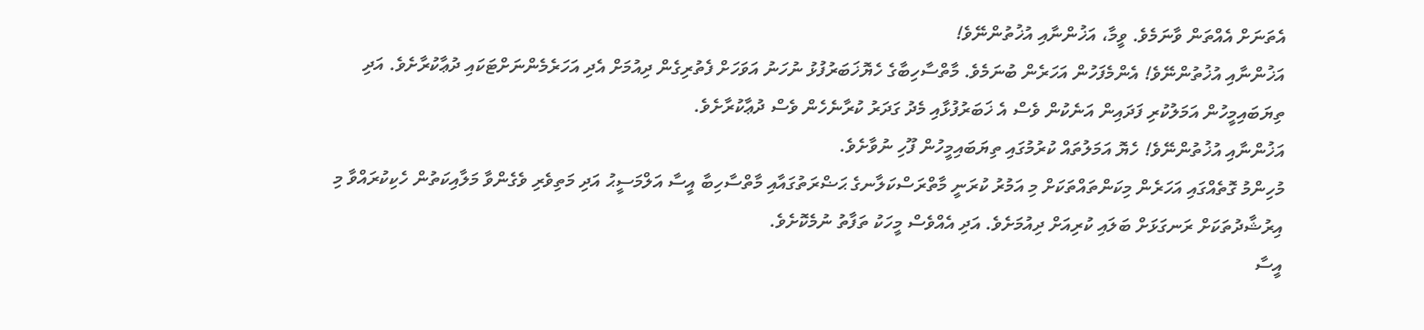އެތަނަށް އެއްތަން ވާނަމެވެ. ވީމާ، އަޚުންނާއި އުޚުތުންނޭވެ!
އަޚުންނާއި އުޚުތުންނޭވެ! އެންމެފަހުން އަހަރެން ބުނަމެވެ. މާތްސާހިބާގެ ހެޔޮޚަބަރުފުޅު ނުހަނު އަވަހަށް ފެތުރިގެން ދިއުމަށް އެދި އަހަރެމެންނަށްޓަކައި ދުޢާކުރާށެވެ. އަދި ތިޔަބައިމީހުން އަމަލުކުރި ފަދައިން އަނެކުން ވެސް އެ ޚަބަރުފުޅާއި މެދު ގަދަރު ކުރާނެހެން ވެސް ދުޢާކުރާށެވެ.
އަޚުންނާއި އުޚުތުންނޭވެ! ހެޔޮ އަމަލުތައް ކުރުމުގައި ތިޔަބައިމީހުން ފޫހި ނުވާށެވެ.
މުހިންމު ގޮތެއްގައި އަހަރެން މިކަންތައްތަކަށް މި އަމުރު ކުރަނީ މާތްރަސްކަލާނގެ ޙަޟްރަތުގައާއި މާތްސާހިބާ އީސާ އަލްމަސީޙު އަދި މަތިވެރި ވެގެންވާ މަލާއިކަތުން ހެކިކުރައްވާ މި އިރުޝާދުތަކަށް ރަނގަޅަށް ބަލައި ކުރިއަށް ދިއުމަށެވެ. އަދި އެއްވެސް މީހަކު ތަފާތު ނުމެކޮށެވެ.
އީސާ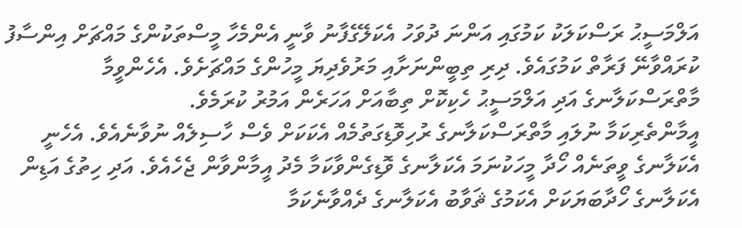އަލްމަސީޙު ރަސްކަލަކު ކަމުގައި އަންނަ ދުވަހު އެކަލޭގެފާނު ވާނީ އެންމެހާ މީސްތަކުންގެ މައްޗަށް އިންސާފު ކުރައްވާނޭ ފަރާތް ކަމުގައެވެ. ދިރި ތިބީންނަށާއި މަރުވެދިޔަ މީހުންގެ މައްޗަށެވެ. އެހެންވީމާ މާތްރަސްކަލާނގެ އަދި އަލްމަސީޙު ހެކިކޮށް ތިބާއަށް އަހަރެން އަމުރު ކުރަމެވެ.
އީމާންތެރިކަމާ ނުލައި މާތްރަސްކަލާނގެ ރުހިވޮޑިގަތުމެއް އެކަކަށް ވެސް ހާސިލެއް ނުވާނެއެވެ. އެހެނީ އެކަލާނގެ ވީތަނެއް ހޯދާ މީހަކުނަމަ އެކަލާނގެ ވޮޑިގެންވާކަމާ މެދު އީމާންވާން ޖެހެއެވެ. އަދި ހިތުގެ އަޑިން އެކަލާނގެ ހޯދާބަޔަކަށް އެކަމުގެ ޘަވާބު އެކަލާނގެ ދެއްވާނެކަމާ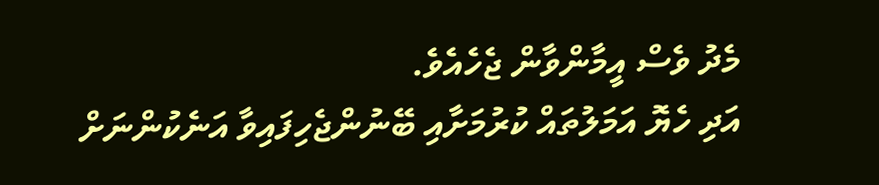މެދު ވެސް އީމާންވާން ޖެހެއެވެ.
އަދި ހެޔޮ އަމަލުތައް ކުރުމަށާއި ބޭނުންޖެހިފައިވާ އަނެކުންނަށް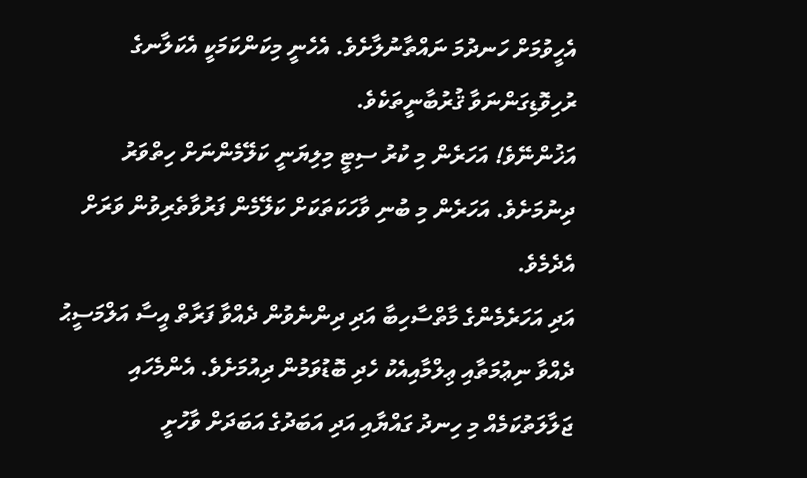އެހީވުމަށް ހަނދުމަ ނައްތާނުލާށެވެ. އެހެނީ މިކަންކަމަކީ އެކަލާނގެ ރުހިވޮޑިގަންނަވާ ޤުރުބާނީތަކެވެ.
އަޚުންނޭވެ! އަހަރެން މި ކުރު ސިޓީ މިލިޔަނީ ކަލޭމެންނަށް ހިތްވަރު ދިނުމަށެވެ. އަހަރެން މި ބުނި ވާހަކަތަކަށް ކަލޭމެން ފަރުވާތެރިވުން ވަރަށް އެދެމެވެ.
އަދި އަހަރެމެންގެ މާތްސާހިބާ އަދި ދިންނެވުން ދެއްވާ ފަރާތް އީސާ އަލްމަސީޙު ދެއްވާ ނިޢުމަތާއި ޢިލްމާއިއެކު ހެދި ބޮޑުވަމުން ދިއުމަށެވެ. އެންމެހައި ޖަލާލަތުކަމެއް މި ހިނދު ގައްޔާއި އަދި އަބަދުގެ އަބަދަށް ވާހުށީ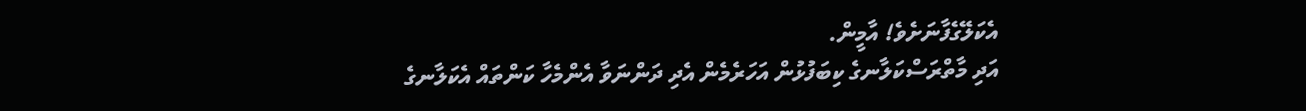އެކަލޭގެފާނަށެވެ! އާމީން.
އަދި މާތްރަސްކަލާނގެ ކިބަފުޅުން އަހަރެމެން އެދި ދަންނަވާ އެންމެހާ ކަންތައް އެކަލާނގެ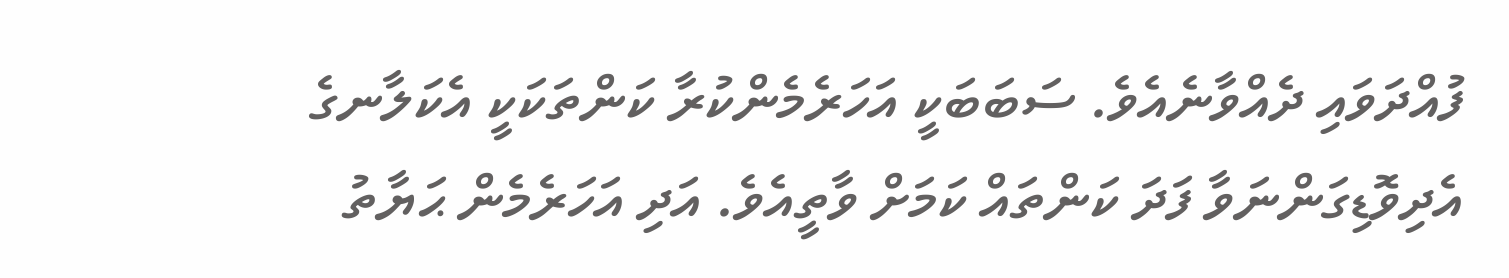ފުއްދަވައި ދެއްވާނެއެވެ. ސަބަބަކީ އަހަރެމެންކުރާ ކަންތަކަކީ އެކަލާނގެ އެދިވޮޑިގަންނަވާ ފަދަ ކަންތައް ކަމަށް ވާތީއެވެ. އަދި އަހަރެމެން ޙަޔާތު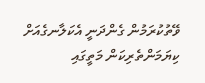ވޭތުކުރަމުން ގެންދަނީ އެކަލާނގެއަށް ކިޔަމަންތެރިކަން މަތީގައި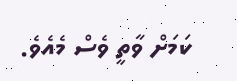ކަމަށް ވާތީ ވެސް މެއެވެ.